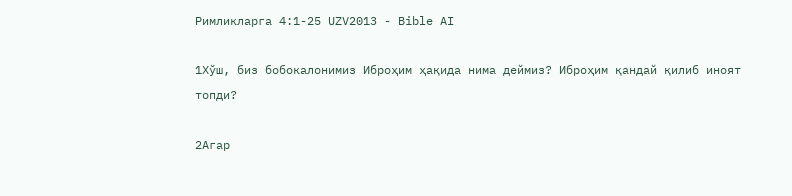Римликларга 4:1-25 UZV2013 - Bible AI

1Хўш, биз бобокалонимиз Иброҳим ҳақида нима деймиз? Иброҳим қандай қилиб иноят топди?

2Агар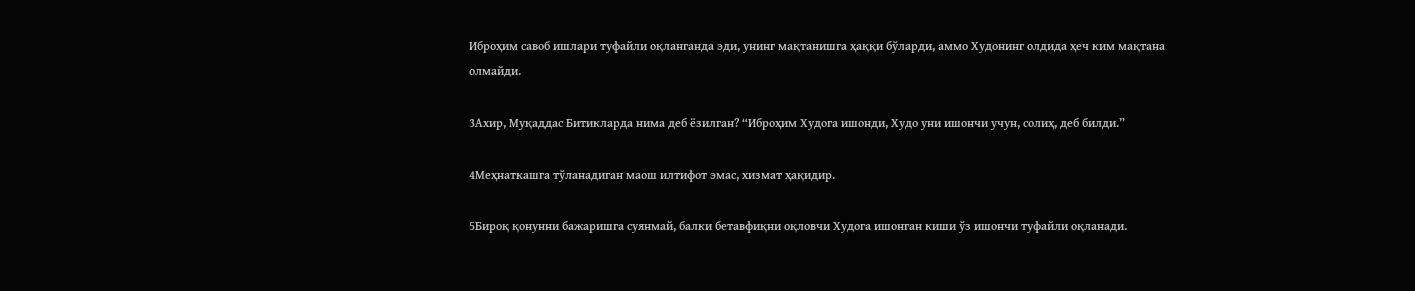Иброҳим савоб ишлари туфайли оқланганда эди, унинг мақтанишга ҳаққи бўларди, аммо Худонинг олдида ҳеч ким мақтана олмайди.

3Ахир, Муқаддас Битикларда нима деб ёзилган? “Иброҳим Худога ишонди, Худо уни ишончи учун, солиҳ, деб билди.”

4Меҳнаткашга тўланадиган маош илтифот эмас, хизмат ҳақидир.

5Бироқ қонунни бажаришга суянмай, балки бетавфиқни оқловчи Худога ишонган киши ўз ишончи туфайли оқланади.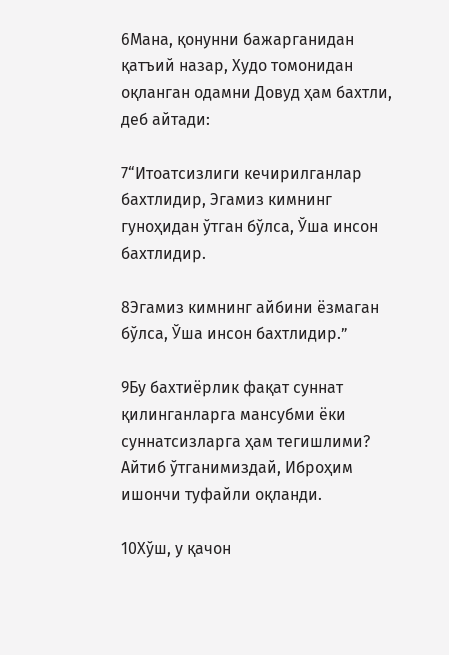6Мана, қонунни бажарганидан қатъий назар, Худо томонидан оқланган одамни Довуд ҳам бахтли, деб айтади:

7“Итоатсизлиги кечирилганлар бахтлидир, Эгамиз кимнинг гуноҳидан ўтган бўлса, Ўша инсон бахтлидир.

8Эгамиз кимнинг айбини ёзмаган бўлса, Ўша инсон бахтлидир.”

9Бу бахтиёрлик фақат суннат қилинганларга мансубми ёки суннатсизларга ҳам тегишлими? Айтиб ўтганимиздай, Иброҳим ишончи туфайли оқланди.

10Хўш, у қачон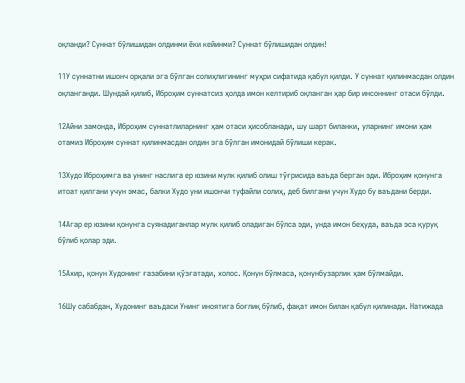оқланди? Суннат бўлишидан олдинми ёки кейинми? Суннат бўлишидан олдин!

11У суннатни ишонч орқали эга бўлган солиҳлигининг муҳри сифатида қабул қилди. У суннат қилинмасдан олдин оқланганди. Шундай қилиб, Иброҳим суннатсиз ҳолда имон келтириб оқланган ҳар бир инсоннинг отаси бўлди.

12Айни замонда, Иброҳим суннатлиларнинг ҳам отаси ҳисобланади, шу шарт биланки, уларнинг имони ҳам отамиз Иброҳим суннат қилинмасдан олдин эга бўлган имонидай бўлиши керак.

13Худо Иброҳимга ва унинг наслига ер юзини мулк қилиб олиш тўғрисида ваъда берган эди. Иброҳим қонунга итоат қилгани учун эмас, балки Худо уни ишончи туфайли солиҳ, деб билгани учун Худо бу ваъдани берди.

14Агар ер юзини қонунга суянадиганлар мулк қилиб оладиган бўлса эди, унда имон беҳуда, ваъда эса қуруқ бўлиб қолар эди.

15Ахир, қонун Худонинг ғазабини қўзғатади, холос. Қонун бўлмаса, қонунбузарлик ҳам бўлмайди.

16Шу сабабдан, Худонинг ваъдаси Унинг иноятига боғлиқ бўлиб, фақат имон билан қабул қилинади. Натижада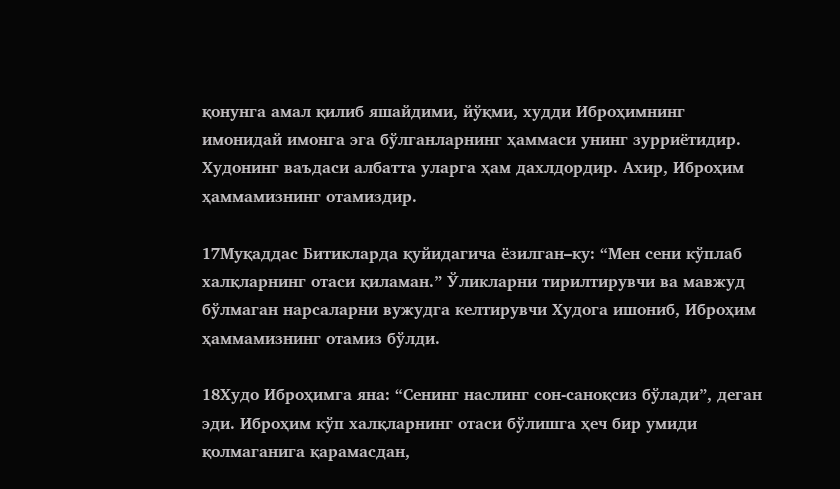қонунга амал қилиб яшайдими, йўқми, худди Иброҳимнинг имонидай имонга эга бўлганларнинг ҳаммаси унинг зурриётидир. Худонинг ваъдаси албатта уларга ҳам дaxлдордир. Ахир, Иброҳим ҳаммамизнинг отамиздир.

17Муқаддас Битикларда қуйидагича ёзилган–ку: “Мен сени кўплаб халқларнинг отаси қиламан.” Ўликларни тирилтирувчи ва мавжуд бўлмаган нарсаларни вужудга келтирувчи Худога ишониб, Иброҳим ҳаммамизнинг отамиз бўлди.

18Худо Иброҳимга яна: “Сенинг наслинг сон-саноқсиз бўлади”, деган эди. Иброҳим кўп халқларнинг отаси бўлишга ҳеч бир умиди қолмаганига қарамасдан,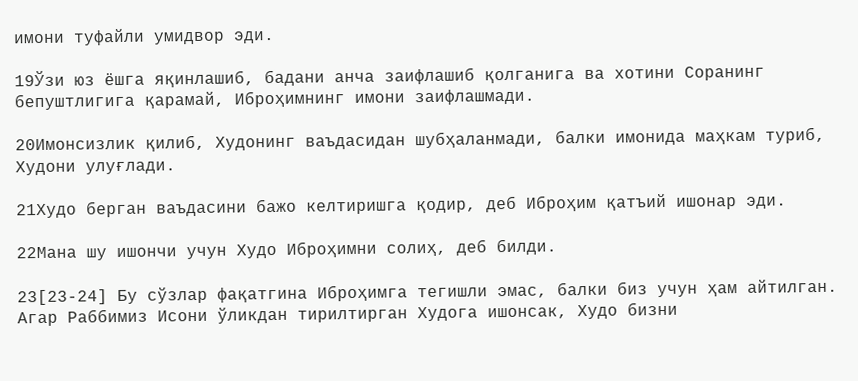имони туфайли умидвор эди.

19Ўзи юз ёшга яқинлашиб, бадани анча заифлашиб қолганига ва хотини Сорaнинг бепуштлигига қарамай, Иброҳимнинг имони заифлашмади.

20Имонсизлик қилиб, Худонинг ваъдасидан шубҳаланмади, балки имонида маҳкам туриб, Худони улуғлади.

21Худо берган ваъдасини бажо келтиришга қодир, деб Иброҳим қатъий ишонар эди.

22Мана шу ишончи учун Худо Иброҳимни солиҳ, деб билди.

23[23-24] Бу сўзлар фақатгина Иброҳимга тегишли эмас, балки биз учун ҳам айтилган. Агар Раббимиз Исони ўликдан тирилтирган Худога ишонсак, Худо бизни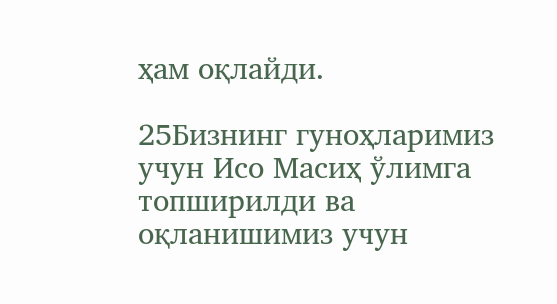ҳам оқлайди.

25Бизнинг гуноҳларимиз учун Исо Масиҳ ўлимга топширилди ва оқланишимиз учун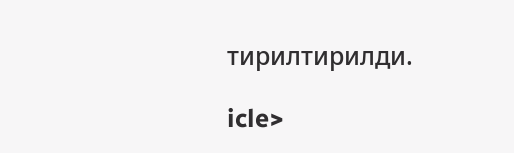тирилтирилди.

icle>